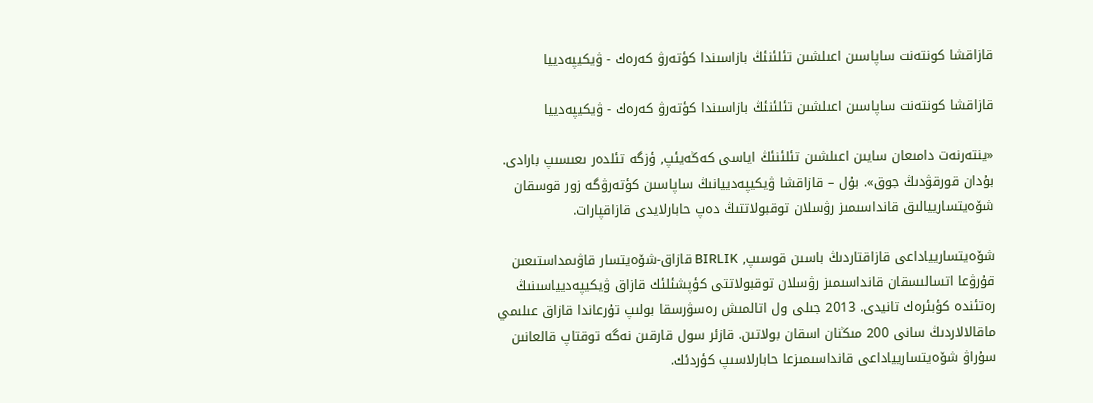قازاقشا كونتەنت ساپاسىن اعىلشىن تئلئنئڭ بازاسىندا كؤتەرۋ كەرەك - ۋيكيپەدييا

قازاقشا كونتەنت ساپاسىن اعىلشىن تئلئنئڭ بازاسىندا كؤتەرۋ كەرەك - ۋيكيپەدييا

«ينتەرنەت دامىعان سايىن اعىلشىن تئلئنئڭ اياسى كەڭەيئپ, ؤزگە تئلدەر ىعىسىپ بارادى. بۇدان قورقۋدىڭ جوق». بۇل – قازاقشا ۋيكيپەدييانىڭ ساپاسىن كؤتەرۋگە زور قوسقان شۆەيتسارييالىق قانداسىمىز رۋسلان توقبولاتتىڭ دەپ حابارلايدى قازاقپارات.

شۆەيتساريياداعى قازاقتاردىڭ باسىن قوسىپ, BIRLIK قازاق-شۆەيتسار قاۋىمداستىعىن قۇرۋعا اتسالىسقان قانداسىمىز رۋسلان توقبولاتتى كؤپشئلئك قازاق ۋيكيپەديياسىنىڭ رەتئندە كؤبئرەك تانيدى. 2013 جىلى ول اتالمىش رەسۋرسقا بولىپ تۇرعاندا قازاق عىلىمي ماقالالاردىڭ سانى 200 مىڭنان اسقان بولاتىن. قازئر سول قارقىن نەگە توقتاپ قالعانىن سۇراۋ شۆەيتساريياداعى قانداسىمىزعا حابارلاسىپ كؤردئك.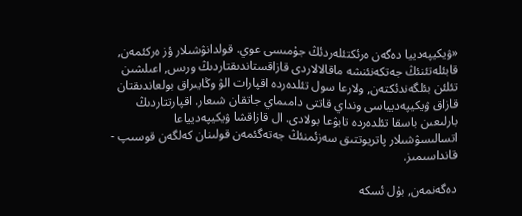«ۋيكيپەدييا دەگەن ەرئكتئلەردئڭ جۇمىسى عوي. قولدانۋشىلار ؤز ەركئمەن, قابئلەتئنئڭ جەتكەنئنشە ماقالالاردى قازاقستاندىقتاردىڭ ورىس, اعىلشىن تئلئن بئلگەندئكتەن, ولارعا سول تئلدەردە اقپارات الۋ وڭايىراق بولعاندىقتان قازاق ۋيكيپەديياسى ونداي قاتتى دامىماي جاتقان شىعار. اقپارتتاردىڭ بارلىعىن باسقا تئلدەردە تابۋعا بولادى. ال قازاقشا ۋيكيپەديياعا اتسالىسۋشىلار پاتريوتتىق سەزئمنئڭ جەتەگئمەن قولىنان كەلگەن قوسىپ - قانداسىمىز.

دەگەنمەن, بۇل ئسكە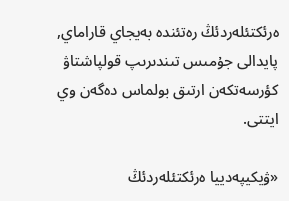ەرئكتئلەردئڭ رەتئندە بەيجاي قاراماي, پايدالى جۇمىس تىندىرىپ قولپاشتاۋ كؤرسەتكەن ارتىق بولماس دەگەن وي ايتتى.

«ۋيكيپەدييا ەرئكتئلەردئڭ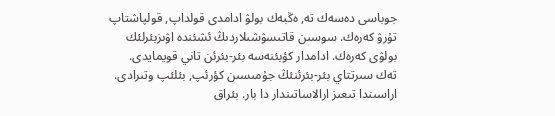جوباسى دەسەك تە, ەڭبەك بولۋ ادامدى قولداپ, قولپاشتاپ تۇرۋ كەرەك. سوسىن قاتىسۋشىلاردىڭ ئشئندە اۋىزبئرلئك بولۋى كەرەك. ادامدار كؤبئنەسە بئر-بئرئن تاني قويمايدى. تەك سىرتتاي بئر-بئرئنئڭ جۇمىسىن كؤرئپ, بئلئپ وتىرادى. اراسىندا تىعىز ارالاساتىندار دا بار. بئراق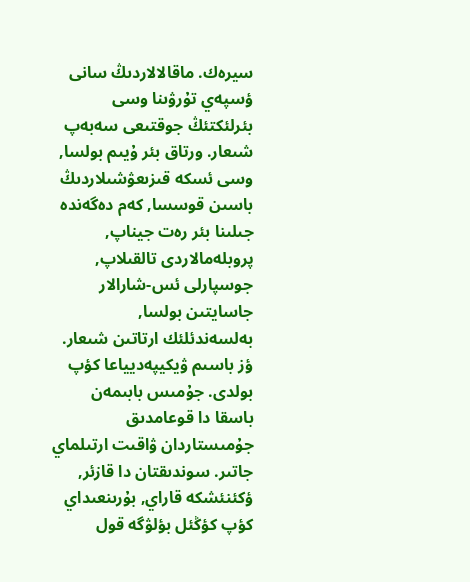سيرەك. ماقالالاردىڭ سانى ؤسپەي تۇرۋىنا وسى بئرلئكتئڭ جوقتىعى سەبەپ شىعار. ورتاق بئر ۇيىم بولسا, وسى ئسكە قىزىعۋشىلاردىڭ باسىن قوسسا, كەم دەگەندە جىلىنا بئر رەت جيناپ, پروبلەمالاردى تالقىلاپ, جوسپارلى ئس-شارالار جاسايتىن بولسا, بەلسەندئلئك ارتاتىن شىعار. ؤز باسىم ۋيكيپەديياعا كؤپ بولدى. جۇمىس بابىمەن باسقا دا قوعامدىق جۇمىستاردان ۋاقىت ارتىلماي جاتىر. سوندىقتان دا قازئر, ؤكئنئشكە قاراي, بۇرىنعىداي كؤپ كؤڭئل بؤلۋگە قول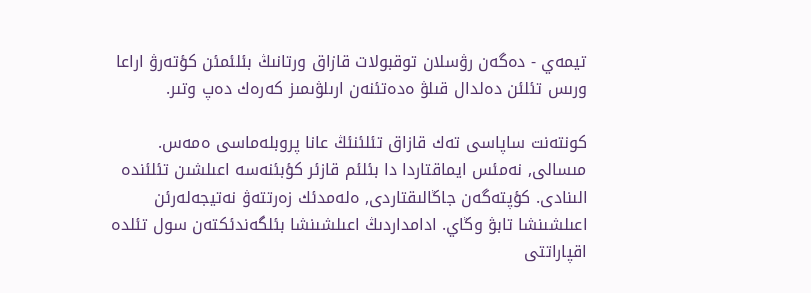تيمەي - دەگەن رۋسلان توقبولات قازاق ورتانىڭ بئلئمئن كؤتەرۋ اراعا ورىس تئلئن دەلدال قىلۋ ەدەتئنەن ارىلۋىمىز كەرەك دەپ وتىر.

كونتەنت ساپاسى تەك قازاق تئلئنئڭ عانا پروبلەماسى ەمەس. مىسالى, نەمئس ايماقتاردا دا بئلئم قازئر كؤبئنەسە اعىلشىن تئلئندە الىنادى. كؤپتەگەن جاڭالىقتاردى, ەلەمدئك زەرتتەۋ نەتيجەلەرئن اعىلشىنشا تابۋ وڭاي. ادامداردىڭ اعىلشىنشا بئلگەندئكتەن سول تئلدە اقپاراتتى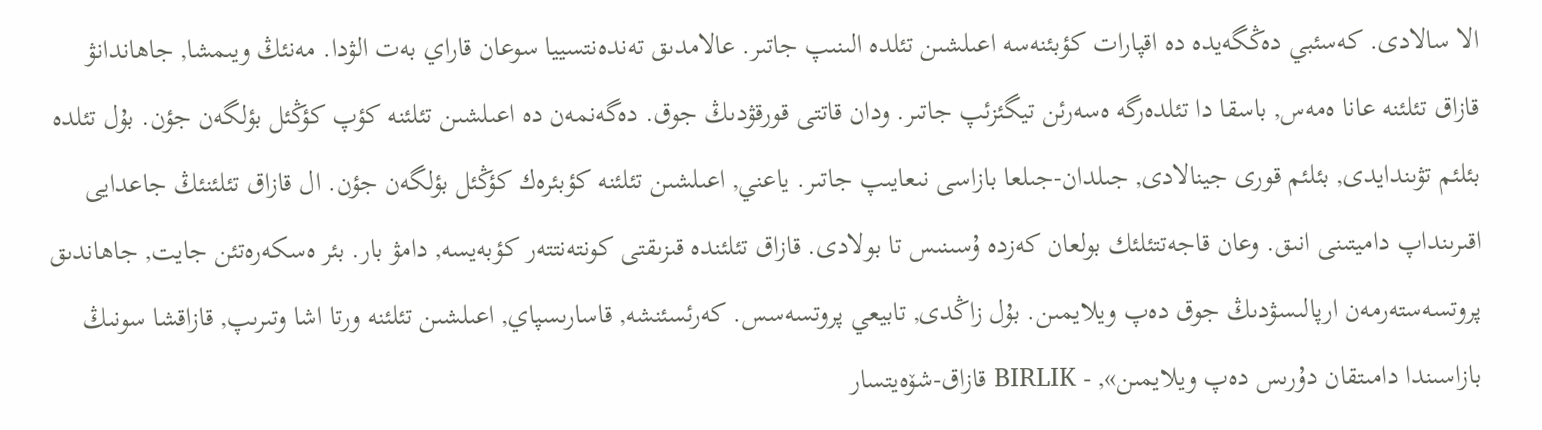الا سالادى. كەسئبي دەڭگەيدە دە اقپارات كؤبئنەسە اعىلشىن تئلدە الىنىپ جاتىر. عالامدىق تەندەنتسييا سوعان قاراي بەت الۋدا. مەنئڭ ويىمشا, جاھاندانۋ قازاق تئلئنە عانا ەمەس, باسقا دا تئلدەرگە ەسەرئن تيگئزئپ جاتىر. ودان قاتتى قورقۋدىڭ جوق. دەگەنمەن دە اعىلشىن تئلئنە كؤپ كؤڭئل بؤلگەن جؤن. بۇل تئلدە بئلئم تۋىندايدى, بئلئم قورى جينالادى, جىلدان-جىلعا بازاسى نىعايىپ جاتىر. ياعني, اعىلشىن تئلئنە كؤبئرەك كؤڭئل بؤلگەن جؤن. ال قازاق تئلئنئڭ جاعدايى اقىرىنداپ داميتىنى انىق. وعان قاجەتتئلئك بولعان كەزدە ۇسىنىس تا بولادى. قازاق تئلئندە قىزىقتى كونتەنتتەر كؤبەيسە, دامۋ بار. بئر ەسكەرەتئن جايت, جاھاندىق پروتسەستەرمەن ارپالىسۋدىڭ جوق دەپ ويلايمىن. بۇل زاڭدى, تابيعي پروتسەسس. كەرئسئنشە, قاسارىسپاي, اعىلشىن تئلئنە ورتا اشا وتىرىپ, قازاقشا سونىڭ بازاسىندا دامىتقان دۇرىس دەپ ويلايمىن», - BIRLIK قازاق-شۆەيتسار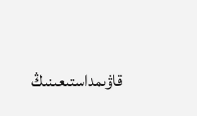قاۋىمداستىعىنىڭ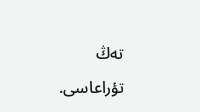تەڭ تؤراعاسى.